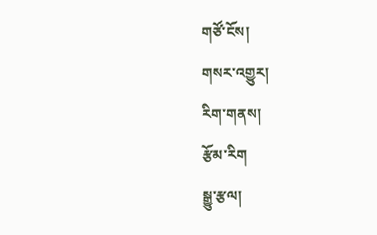གཙོ་ངོས།
གསར་འགྱུར།
རིག་གནས།
རྩོམ་རིག
སྒྱུ་རྩལ།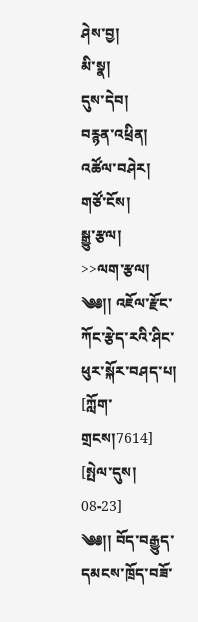ཤེས་བྱ།
མི་སྣ།
དུས་དེབ།
བརྙན་འཕྲིན།
འཚོལ་བཤེར།
གཙོ་ངོས།
སྒྱུ་རྩལ།
>>ལག་རྩལ།
༄༅།། འཇོལ་རྫོང་ཀོང་རྩེད་རའི་ཤིང་ཕུར་སྐོར་བཤད་པ།
[ཀློག་གྲངས།7614] [སྤེལ་དུས། 08-23]
༄༅།། བོད་བརྒྱུད་དམངས་ཁྲོད་བཟོ་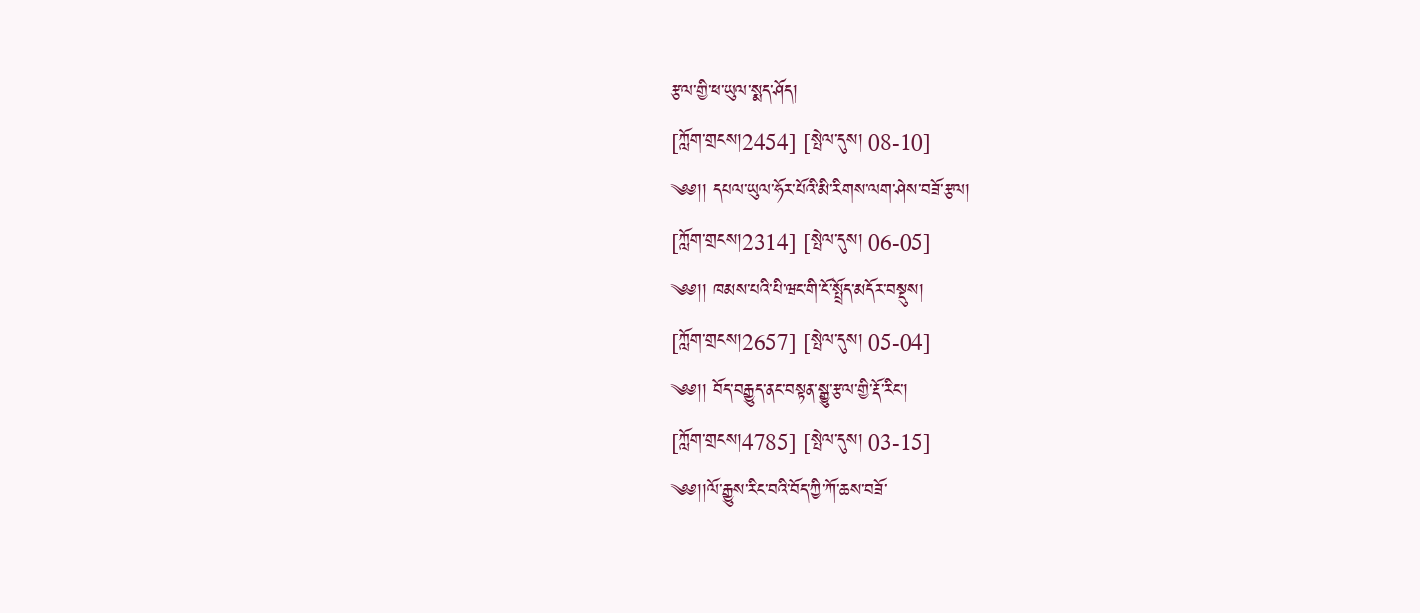རྩལ་གྱི་ཕ་ཡུལ་སྨད་ཤོད།
[ཀློག་གྲངས།2454] [སྤེལ་དུས། 08-10]
༄༅།། དཔལ་ཡུལ་ཧོར་པོའི་མི་རིགས་ལག་ཤེས་བཟོ་རྩལ།
[ཀློག་གྲངས།2314] [སྤེལ་དུས། 06-05]
༄༅།། ཁམས་པའི་པི་ཝང་གི་ངོ་སྤྲོད་མདོར་བསྡུས།
[ཀློག་གྲངས།2657] [སྤེལ་དུས། 05-04]
༄༅།། བོད་བརྒྱུད་ནང་བསྟན་སྒྱུ་རྩལ་གྱི་རྡོ་རིང་།
[ཀློག་གྲངས།4785] [སྤེལ་དུས། 03-15]
༄༅།།ལོ་རྒྱུས་རིང་བའི་བོད་ཀྱི་ཀོ་ཆས་བཟོ་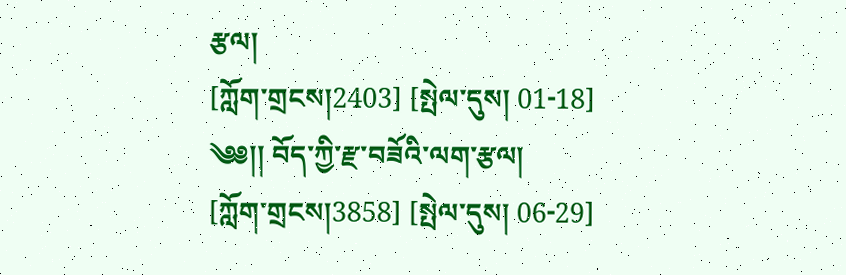རྩལ།
[ཀློག་གྲངས།2403] [སྤེལ་དུས། 01-18]
༄༅།། བོད་ཀྱི་རྫ་བཟོའི་ལག་རྩལ།
[ཀློག་གྲངས།3858] [སྤེལ་དུས། 06-29]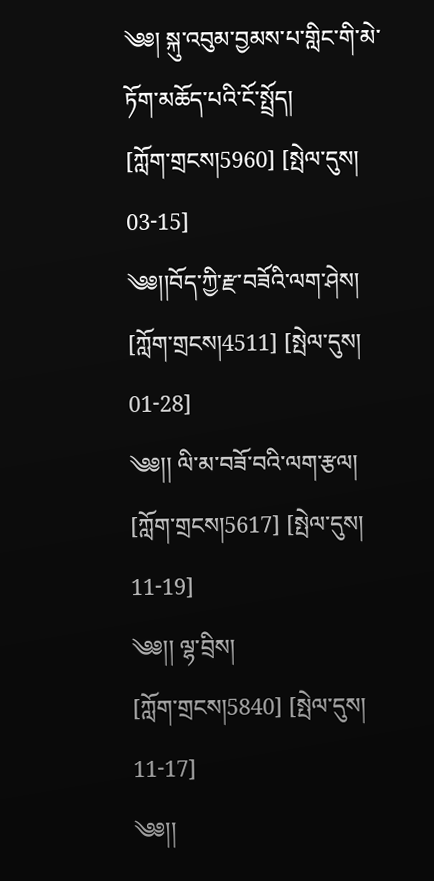༄༅། སྐུ་འབུམ་བྱམས་པ་གླིང་གི་མེ་ཏོག་མཆོད་པའི་ངོ་སྤྲོད།
[ཀློག་གྲངས།5960] [སྤེལ་དུས། 03-15]
༄༅།།བོད་ཀྱི་རྫ་བཟོའི་ལག་ཤེས།
[ཀློག་གྲངས།4511] [སྤེལ་དུས། 01-28]
༄༅།། ལི་མ་བཟོ་བའི་ལག་རྩལ།
[ཀློག་གྲངས།5617] [སྤེལ་དུས། 11-19]
༄༅།། ལྷ་བྲིས།
[ཀློག་གྲངས།5840] [སྤེལ་དུས། 11-17]
༄༅།།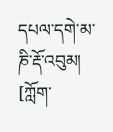དཔལ་དགེ་མ་ཎི་རྡོ་འབུམ།
[ཀློག་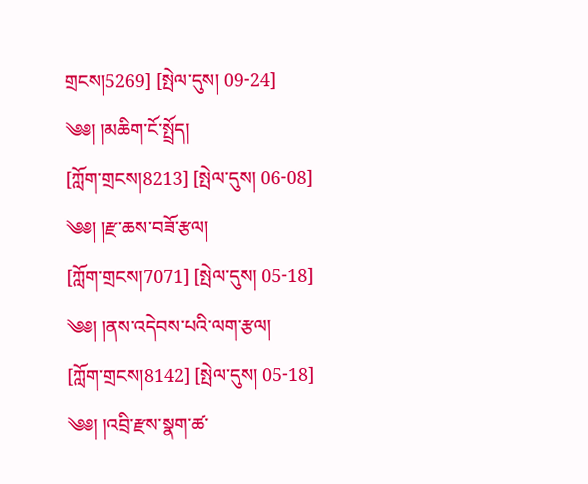གྲངས།5269] [སྤེལ་དུས། 09-24]
༄༅། །མཆིག་ངོ་སྤྲོད།
[ཀློག་གྲངས།8213] [སྤེལ་དུས། 06-08]
༄༅། །རྫ་ཆས་བཟོ་རྩལ།
[ཀློག་གྲངས།7071] [སྤེལ་དུས། 05-18]
༄༅། །ནས་འདེབས་པའི་ལག་རྩལ།
[ཀློག་གྲངས།8142] [སྤེལ་དུས། 05-18]
༄༅། །འབྲི་རྫས་སྣག་ཚ་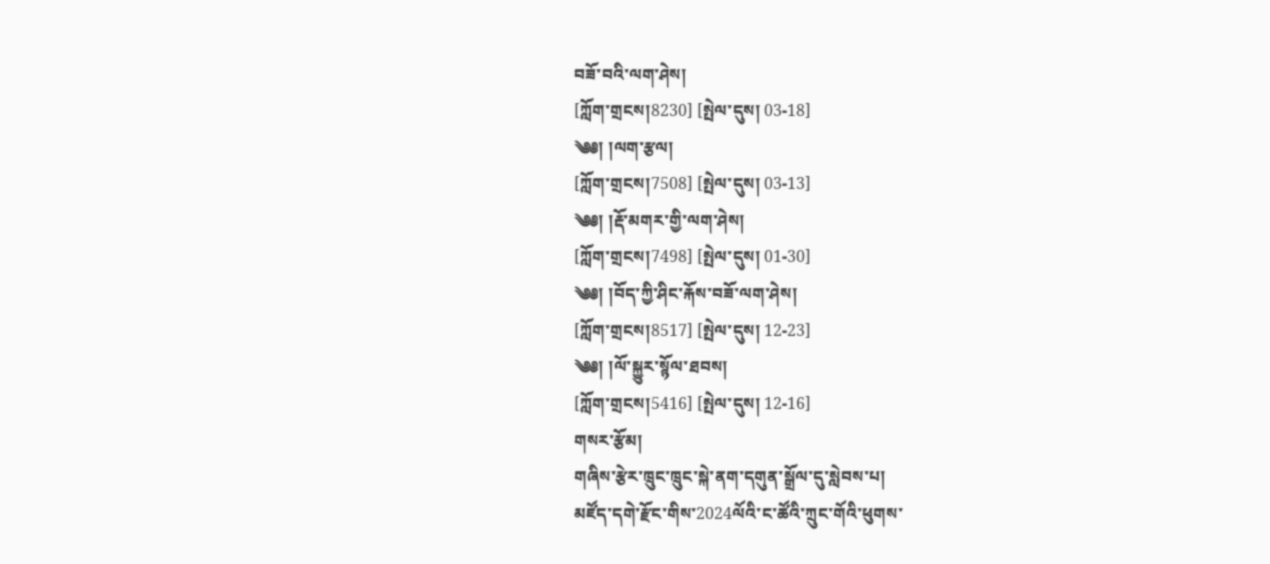བཟོ་བའི་ལག་ཤེས།
[ཀློག་གྲངས།8230] [སྤེལ་དུས། 03-18]
༄༅། །ལག་རྩལ།
[ཀློག་གྲངས།7508] [སྤེལ་དུས། 03-13]
༄༅། །རྡོ་མགར་གྱི་ལག་ཤེས།
[ཀློག་གྲངས།7498] [སྤེལ་དུས། 01-30]
༄༅། །བོད་ཀྱི་ཤིང་རྐོས་བཟོ་ལག་ཤེས།
[ཀློག་གྲངས།8517] [སྤེལ་དུས། 12-23]
༄༅། །ལོ་སྐྱུར་སྙོལ་ཐབས།
[ཀློག་གྲངས།5416] [སྤེལ་དུས། 12-16]
གསར་རྩོམ།
གཞིས་རྩེར་ཁྲུང་ཁྲུང་སྐེ་ནག་དགུན་སྒྲོལ་དུ་སླེབས་པ།
མཛོད་དགེ་རྫོང་གིས་2024ལོའི་ང་ཚོའི་ཀྲུང་གོའི་ཕུགས་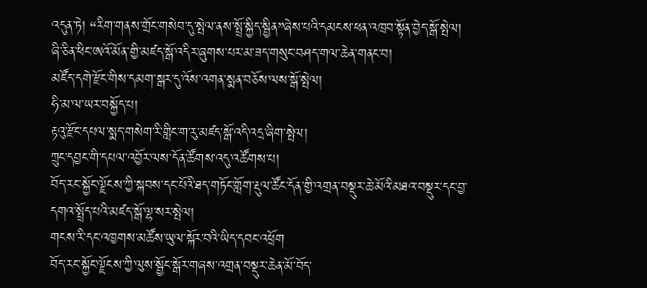འདུན་ཏེ། “རིག་གནས་གྲོང་གསེབ་དུ་སྤེལ་ནས་སྤྲོ་སྐྱིད་སྦྱིན”ཞེས་པའི་དམངས་ཕན་འཁྲབ་སྟོན་བྱེད་སྒོ་སྤེལ།
ཞི་ཅིན་ཕིང་ཨའོ་མོན་གྱི་མཛད་སྒོ་འདིར་ཞུགས་པར་མ་ཟད་གསུང་བཤད་གལ་ཆེན་གནང་བ།
མཛོད་དགེ་རྫོང་གིས་དམག་སྒར་དུ་འོས་འགན་སྨན་བཅོས་ལས་སྒོ་སྤེལ།
ཧི་མ་ལ་ཡར་བསྐྱོད་པ།
རྟའུ་རྫོང་དཔལ་སྨད་གསེག་རི་གླིང་ག་རུ་མཛད་སྒོ་འདི་འདྲ་ཞིག་སྤེལ།
ཀྲུང་དབྱང་གི་དཔལ་འབྱོར་ལས་དོན་ཚོགས་འདུ་འཚོགས་པ།
བོད་རང་སྐྱོང་ལྗོངས་ཀྱི་སྐབས་དང་པོའི་ཐད་གཏོང་གློག་རྡུལ་ཚོང་དོན་གྱི་འགྲན་བསྡུར་ཆེ་མོའི་མཐའ་བསྡུར་དང་བྱ་དགའ་སྤྲོད་པའི་མཛད་སྒོ་ལྷ་སར་སྤེལ།
གངས་རི་དང་འཁྱགས་མཚོས་ཡུལ་སྐོར་བའི་ཡིད་དབང་འཕྲོག
བོད་རང་སྐྱོང་ལྗོངས་ཀྱི་ལུས་སྦྱོང་སྒོར་གཞས་འགྲན་བསྡུར་ཆེན་མོ་བོད་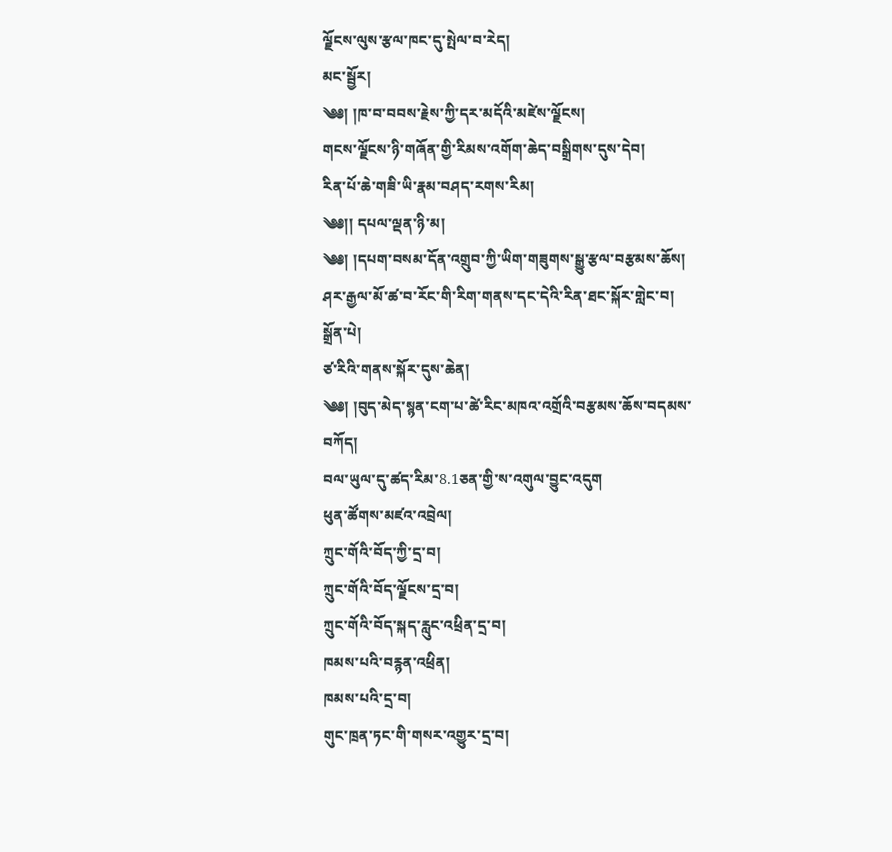ལྗོངས་ལུས་རྩལ་ཁང་དུ་སྤེལ་བ་རེད།
མང་སྦྱོར།
༄༅། །ཁ་བ་བབས་རྗེས་ཀྱི་དར་མདོའི་མཛེས་ལྗོངས།
གངས་ལྗོངས་ཉི་གཞོན་གྱི་རིམས་འགོག་ཆེད་བསྒྲིགས་དུས་དེབ།
རིན་པོ་ཆེ་གཟི་ཡི་རྣམ་བཤད་རགས་རིམ།
༄༅།། དཔལ་ལྡན་ཉི་མ།
༄༅། །དཔག་བསམ་དོན་འགྲུབ་ཀྱི་ཡིག་གཟུགས་སྒྱུ་རྩལ་བརྩམས་ཆོས།
ཤར་རྒྱལ་མོ་ཚ་བ་རོང་གི་རིག་གནས་དང་དེའི་རིན་ཐང་སྐོར་གླེང་བ།
སྒྲོན་པེ།
ཙ་རིའི་གནས་སྐོར་དུས་ཆེན།
༄༅། །བུད་མེད་སྙན་ངག་པ་ཚེ་རིང་མཁའ་འགྲོའི་བརྩམས་ཆོས་བདམས་བཀོད།
བལ་ཡུལ་དུ་ཚད་རིམ་8.1ཅན་གྱི་ས་འགུལ་བྱུང་འདུག
ཕུན་ཚོགས་མཛའ་འབྲེལ།
ཀྲུང་གོའི་བོད་ཀྱི་དྲ་བ།
ཀྲུང་གོའི་བོད་ལྗོངས་དྲ་བ།
ཀྲུང་གོའི་བོད་སྐད་རླུང་འཕྲིན་དྲ་བ།
ཁམས་པའི་བརྙན་འཕྲིན།
ཁམས་པའི་དྲ་བ།
གུང་ཁྲན་ཏང་གི་གསར་འགྱུར་དྲ་བ།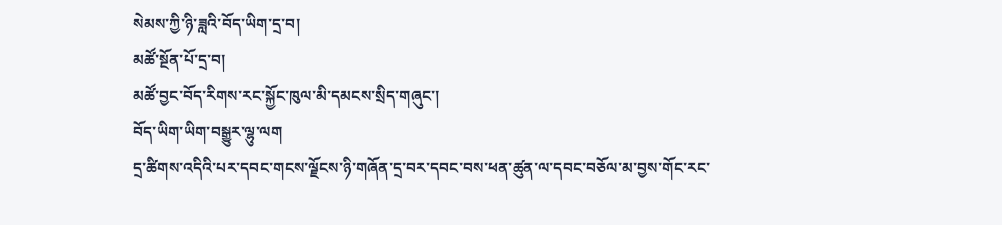སེམས་ཀྱི་ཉི་ཟླའི་བོད་ཡིག་དྲ་བ།
མཚོ་སྔོན་པོ་དྲ་བ།
མཚོ་བྱང་བོད་རིགས་རང་སྐྱོང་ཁུལ་མི་དམངས་སྲིད་གཞུང་།
བོད་ཡིག་ཡིག་བསྒྱུར་ལྷུ་ལག
དྲ་ཚིགས་འདིའི་པར་དབང་གངས་ལྗོངས་ཉི་གཞོན་དྲ་བར་དབང་བས་ཕན་ཚུན་ལ་དབང་བཅོལ་མ་བྱས་གོང་རང་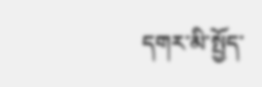དགར་མི་སྤྱོད་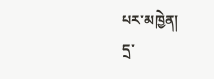པར་མཁྱེན།
དྲ་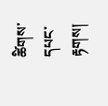ཚིགས་དཔང་རྟགས།